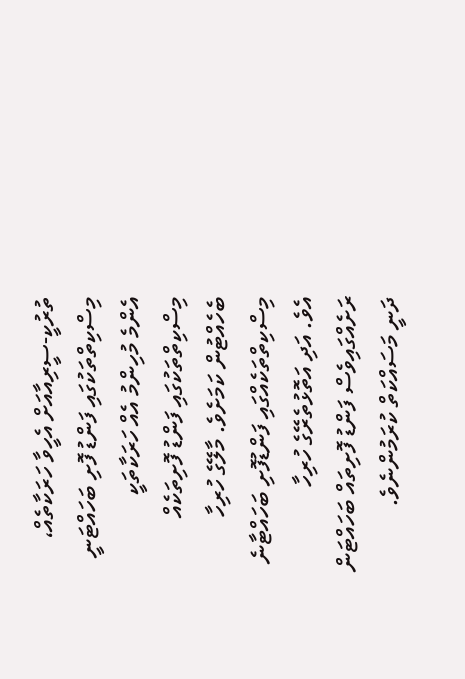ތުރުކީ-ސީރިއާއަށް އެހީވާ ހަރަކާތެއް، މިސްކިތްތަކުގައި ފަންޑު ފޮށި ބަހައްޓަނީ
އެންމެ މުހިންމު އެއް ހަރަކާތަކީ މިސްކިތްތަކުގައި ފަންޑު ފޮށިތަކެއް ބެހެއްޓުން ކަމަށެވެ. މާލޭގެ ހުރިހާ މިސްކިތްތަކެއްގައި ފަންޑުފޮށި ބަހައްޓާނެ އެވެ. އަދި އަތޮޅުތެރޭގެ ހުރިހާ ރަށެއްގައިވެސް ފަންޑު ފޮށިތައް ބަހައްޓަން ދަނީ މަސައްކަތް ކުރަމުންނެވެ.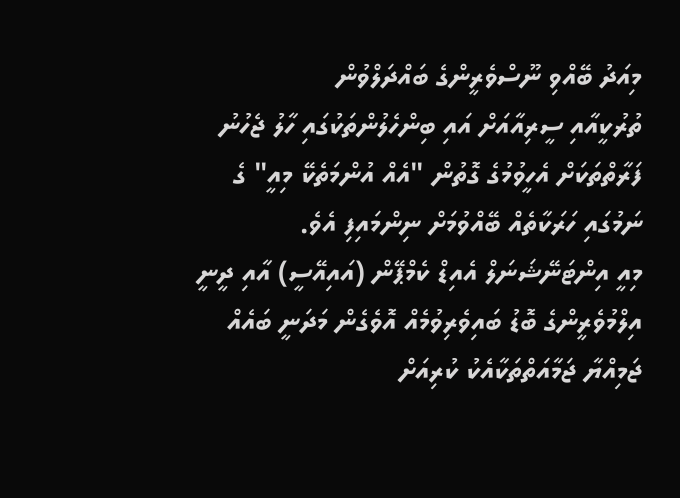މިއަދު ބޭއްވި ނޫސްވެރީންގެ ބައްދަލްވުން
ތުރުކީއާއި ސީރިއާއަށް އައި ބިންހެލުންތަކުގައި ހާލު ޖެހުނު ފަރާތްތަކަށް އެހީވުމުގެ ގޮތުން "އެއް އުންމަތެކޭ މިއީ" ގެ ނަމުގައި ހަރަކާތެއް ބޭއްވުމަށް ނިންމައިފި އެވެ.
މިއީ އިންޓަނޭޝަނަލް އެއިޑް ކެމްޕޭން (އައިއޭސީ) އާއި ދީނީ އިލްމުވެރީންގެ ބޮޑު ބައިވެރިވުމެއް އޮވެގެން މަދަނީ ބައެއް ޖަމިއްޔާ ޖަމާއަތްތަކާއެކު ކުރިއަށް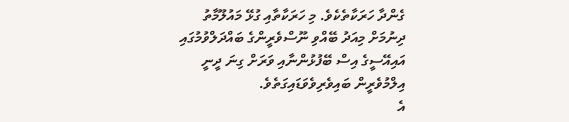ގެންދާ ހަރަކާތެކެވެ. މި ހަރަކާތާއި ގުޅޭ މައުލޫމާތު ދިނުމަށް މިއަދު ބޭއްވި ނޫސްވެރީންގެ ބައްދަލްވުމުގައި އައިއޭސީގެ އިސް ބޭފުޅުންނާއި ވަރަށް ގިނަ ދީނީ އިލްމުވެރީން ބައިވެރިވެވަޑައިގަތެވެ.
އެ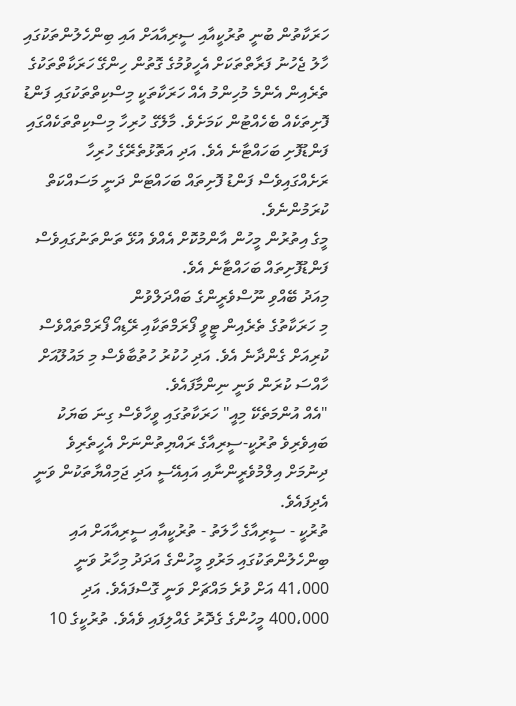ހަރަކާތުން ބުނީ ތުރުކީއާއި ސީރިއާއަށް އައި ބިންހެލުންތަކުގައި ހާލު ޖެހުނު ފަރާތްތަކަށް އެހީވުމުގެ ގޮތުން ހިންގޭ ހަރަކާތްތަކުގެ ތެރެއިން އެންމެ މުހިންމު އެއް ހަރަކާތަކީ މިސްކިތްތަކުގައި ފަންޑު ފޮށިތަކެއް ބެހެއްޓުން ކަމަށެވެ. މާލޭގެ ހުރިހާ މިސްކިތްތަކެއްގައި ފަންޑުފޮށި ބަހައްޓާނެ އެވެ. އަދި އަތޮޅުތެރޭގެ ހުރިހާ ރަށެއްގައިވެސް ފަންޑު ފޮށިތައް ބަހައްޓަން ދަނީ މަސައްކަތް ކުރަމުންނެވެ.
މީގެ އިތުރުން މީހުން އާންމުކޮށް އެއްވެ އުޅޭ ތަންތަނުގައިވެސް ފަންޑުފޮށިތައް ބަހައްޓާނެ އެވެ.
މިއަދު ބޭއްވި ނޫސްވެރީންގެ ބައްދަލްވުން
މި ހަރަކާތުގެ ތެރެއިން ޓީވީ ފޯރަމްތަކާއި ރޭޑިއޯ ފޯރަމްތައްވެސް ކުރިއަށް ގެންދާނެ އެވެ. އަދި ހުކުރު ހުތުބާވެސް މި މައުލޫއަށް ހާއްސަ ކުރަން ވަނީ ނިންމާފައެވެ.
"އެއް އުންމަތެކޭ މިއީ" ހަރަކާތުގައި ވީހާވެސް ގިނަ ބަޔަކު ބައިވެރިވެ ތުރުކީ-ސީރިއާގެ ރައްޔިތުންނަށް އެހީތެރިވެ ދިނުމަށް އިލްމުވެރީންނާއި އައިއޭސީ އަދި ޖަމިއްޔާތަކުން ވަނީ އެދިފައެވެ.
ތުރުކީ - ސީރިއާގެ ހާލަތު - ތުރުކީއާއި ސީރިއާއަށް އައި ބިންހެލުންތަކުގައި މަރުވި މީހުންގެ އަދަދު މިހާރު ވަނީ 41،000 އަށް ވުރެ މައްޗަށް ވަނީ ގޮސްފައެވެ. އަދި 400،000 މީހުންގެ ގެދޮރު ގެއްލިފައި ވެއެވެ. ތުރުކީގެ 10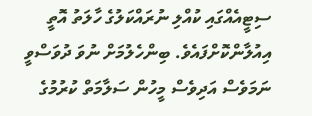ސިޓީއެއްގައި ކުއްލި ނުރައްކަލުގެ ހާލަތު އޮތީ އިއުލާންކޮށްފައެވެ. ބިންހެލުމަށް ނުވަ ދުވަސްވީ ނަމަވެސް އަދިވެސް މީހުން ސަލާމަތް ކުރުމުގެ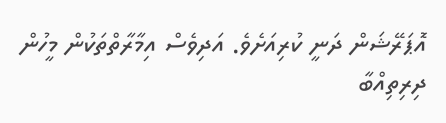އޮޕަރޭޝަން ދަނީ ކުރިއަށެވެ. އަދިވެސް އިމާރާތްތަކުން މީހުން ދިރިތިއްބާ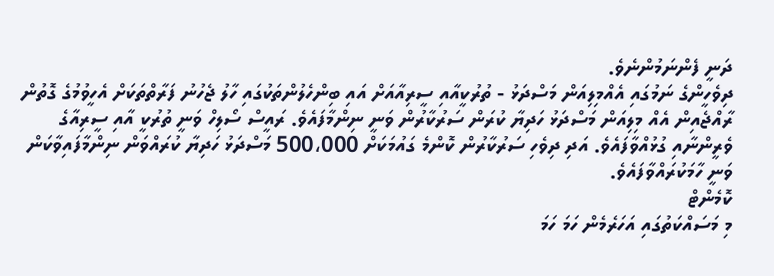ދަނީ ފެންނަމުންނެވެ.
ދިވެހީންގެ ނަމުގައި އެއްމިލިއަން މަސްދަޅު - ތުރުކީއާއި ސީރިއާއަށް އައި ބިންހެލުންތަކުގައި ހާލު ޖެހުނު ފަރާތްތަކަށް އެހީވުމުގެ ގޮތުން ރާއްޖެއިން އެއް މިލިއަން މަސްދަޅު ހަދިޔާ ކުރަން ސަރުކާރުން ވަނީ ނިންމާފައެވެ. ރައީސް ސޯލިހް ވަނީ ތުރުކީ އާއި ސީރިއާގެ ވެރީންނާއި ގުޅުއްވާފައެވެ. އަދި ދިވެހި ސަރުކާރުން ކޮންމެ ގައުމަކަށް 500،000 މަސްދަޅު ހަދިޔާ ކުރައްވަން ނިންމާފައިވާކަން ވަނީ ހާމަކުރައްވާފައެވެ.
ކޮމެންޓް
މި މަސައްކަތުގައި އަހަރެމެން ހަމަ ހަމަ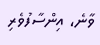ވާނެ، އިންސާފުވެރި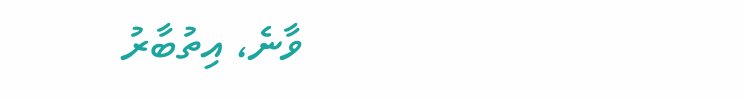ވާނެ، އިތުބާރު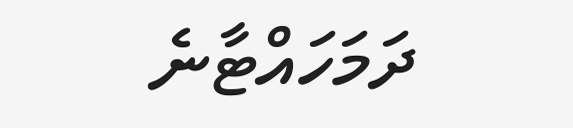ދަމަހައްޓާނެ